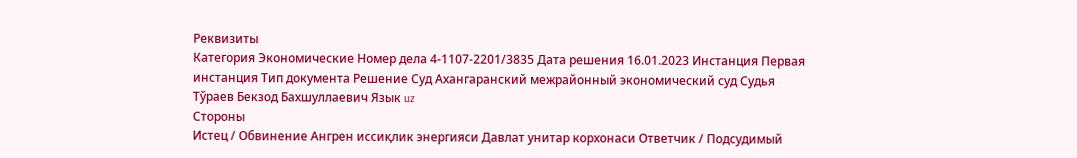Реквизиты
Категория Экономические Номер дела 4-1107-2201/3835 Дата решения 16.01.2023 Инстанция Первая инстанция Тип документа Решение Суд Ахангаранский межрайонный экономический суд Судья Тўраев Бекзод Бахшуллаевич Язык uz
Стороны
Истец / Обвинение Ангрен иссиқлик энергияси Давлат унитар корхонаси Ответчик / Подсудимый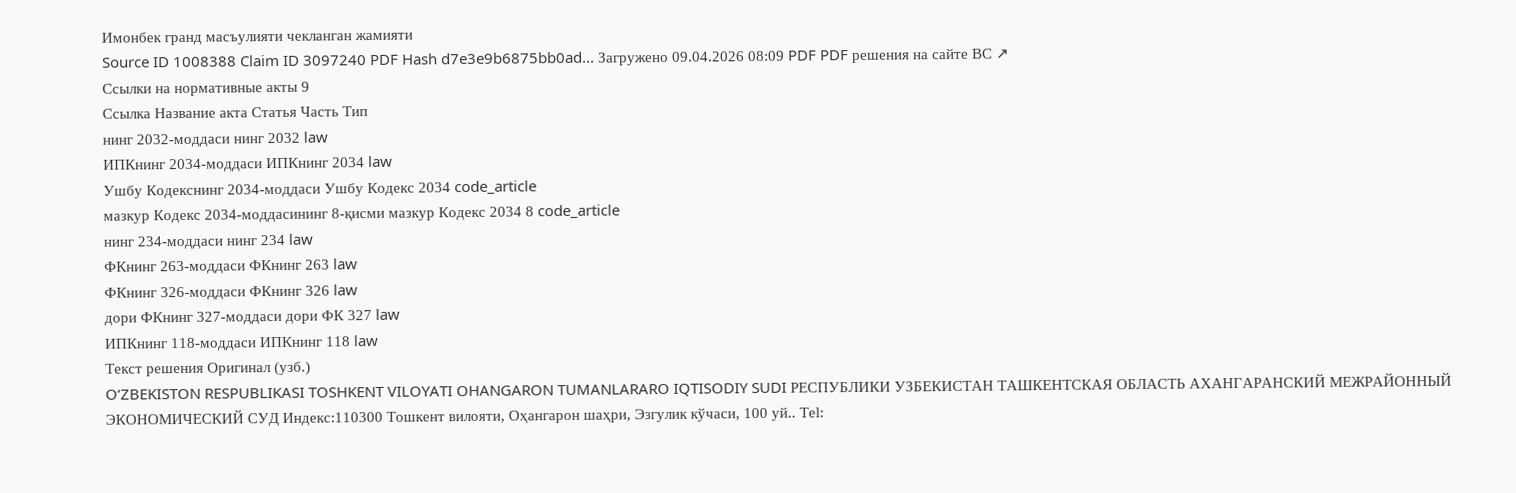Имонбек гранд масъулияти чекланган жамияти
Source ID 1008388 Claim ID 3097240 PDF Hash d7e3e9b6875bb0ad... Загружено 09.04.2026 08:09 PDF PDF решения на сайте ВС ↗
Ссылки на нормативные акты 9
Ссылка Название акта Статья Часть Тип
нинг 2032-моддаси нинг 2032 law
ИПКнинг 2034-моддаси ИПКнинг 2034 law
Ушбу Кодекснинг 2034-моддаси Ушбу Кодекс 2034 code_article
мазкур Кодекс 2034-моддасининг 8-қисми мазкур Кодекс 2034 8 code_article
нинг 234-моддаси нинг 234 law
ФКнинг 263-моддаси ФКнинг 263 law
ФКнинг 326-моддаси ФКнинг 326 law
дори ФКнинг 327-моддаси дори ФК 327 law
ИПКнинг 118-моддаси ИПКнинг 118 law
Текст решения Оригинал (узб.)
O‘ZBEKISTON RESPUBLIKASI TOSHKENT VILOYATI OHANGARON TUMANLARARO IQTISODIY SUDI РЕСПУБЛИКИ УЗБЕКИСТАН ТАШКЕНТСКАЯ ОБЛАСТЬ АХАНГАРАНСКИЙ МЕЖРАЙОННЫЙ ЭКОНОМИЧЕСКИЙ СУД Индекс:110300 Тошкент вилояти, Оҳангарон шаҳри, Эзгулик кўчаси, 100 уй.. Тel: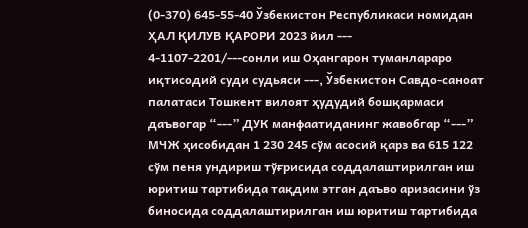(0-370) 645-55-40 Ўзбекистон Республикаси номидан ҲАЛ ҚИЛУВ ҚАРОРИ 2023 йил --- 4-1107-2201/---сонли иш Оҳангарон туманлараро иқтисодий суди судьяси ---, Ўзбекистон Савдо-саноат палатаси Тошкент вилоят ҳудудий бошқармаси даъвогар “---” ДУК манфаатиданинг жавобгар “---” МЧЖ ҳисобидан 1 230 245 сўм асосий қарз ва 615 122 сўм пеня ундириш тўғрисида соддалаштирилган иш юритиш тартибида тақдим этган даъво аризасини ўз биносида соддалаштирилган иш юритиш тартибида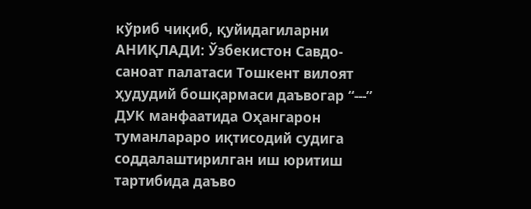кўриб чиқиб, қуйидагиларни АНИҚЛАДИ: Ўзбекистон Савдо-саноат палатаси Тошкент вилоят ҳудудий бошқармаси даъвогар “---” ДУК манфаатида Оҳангарон туманлараро иқтисодий судига соддалаштирилган иш юритиш тартибида даъво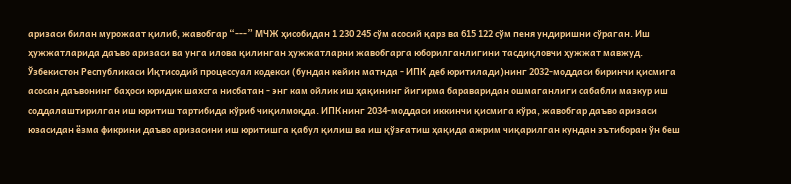аризаси билан мурожаат қилиб, жавобгар “---” МЧЖ ҳисобидан 1 230 245 сўм асосий қарз ва 615 122 сўм пеня ундиришни сўраган. Иш ҳужжатларида даъво аризаси ва унга илова қилинган ҳужжатларни жавобгарга юборилганлигини тасдиқловчи ҳужжат мавжуд. Ўзбекистон Республикаси Иқтисодий процессуал кодекси (бундан кейин матнда - ИПК деб юритилади)нинг 2032-моддаси биринчи қисмига асосан даъвонинг баҳоси юридик шахсга нисбатан - энг кам ойлик иш ҳақининг йигирма бараваридан ошмаганлиги сабабли мазкур иш соддалаштирилган иш юритиш тартибида кўриб чиқилмоқда. ИПКнинг 2034-моддаси иккинчи қисмига кўра, жавобгар даъво аризаси юзасидан ёзма фикрини даъво аризасини иш юритишга қабул қилиш ва иш қўзғатиш ҳақида ажрим чиқарилган кундан эътиборан ўн беш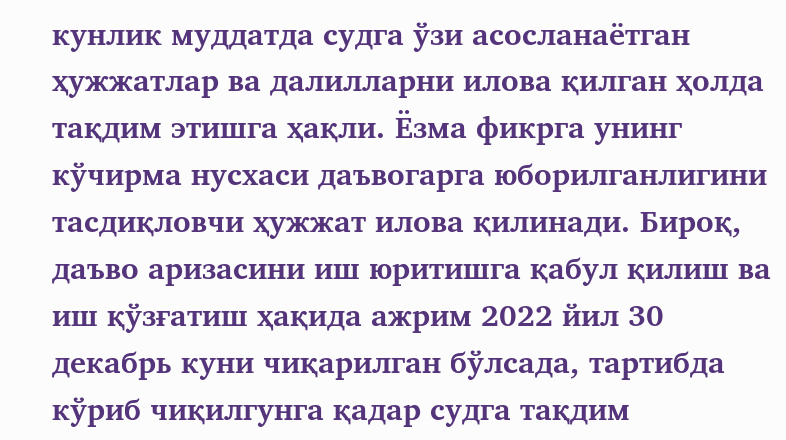кунлик муддатда судга ўзи асосланаётган ҳужжатлар ва далилларни илова қилган ҳолда тақдим этишга ҳақли. Ёзма фикрга унинг кўчирма нусхаси даъвогарга юборилганлигини тасдиқловчи ҳужжат илова қилинади. Бироқ, даъво аризасини иш юритишга қабул қилиш ва иш қўзғатиш ҳақида ажрим 2022 йил 30 декабрь куни чиқарилган бўлсада, тартибда кўриб чиқилгунга қадар судга тақдим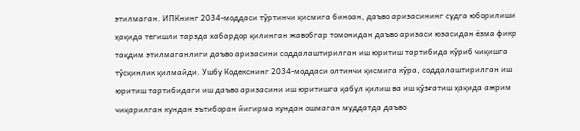этилмаган. ИПКнинг 2034-моддаси тўртинчи қисмига биноан, даъво аризасининг судга юборилиши ҳақида тегишли тарзда хабардор қилинган жавобгар томонидан даъво аризаси юзасидан ёзма фикр тақдим этилмаганлиги даъво аризасини соддалаштирилган иш юритиш тартибида кўриб чиқишга тўсқинлик қилмайди. Ушбу Кодекснинг 2034-моддаси олтинчи қисмига кўра, соддалаштирилган иш юритиш тартибидаги иш даъво аризасини иш юритишга қабул қилиш ва иш қўзғатиш ҳақида ажрим чиқарилган кундан эътиборан йигирма кундан ошмаган муддатда даъво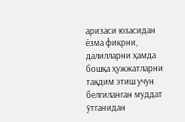аризаси юзасидан ёзма фикрни, далилларни ҳамда бошқа ҳужжатларни тақдим этиш учун белгиланган муддат ўтганидан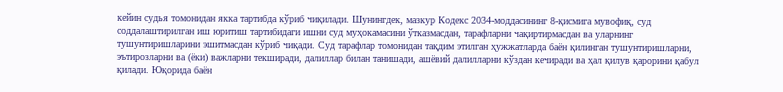кейин судья томонидан якка тартибда кўриб чиқилади. Шунингдек, мазкур Кодекс 2034-моддасининг 8-қисмига мувофиқ, суд соддалаштирилган иш юритиш тартибидаги ишни суд муҳокамасини ўтказмасдан, тарафларни чақиртирмасдан ва уларнинг тушунтиришларини эшитмасдан кўриб чиқади. Суд тарафлар томонидан тақдим этилган ҳужжатларда баён қилинган тушунтиришларни, эътирозларни ва (ёки) важларни текширади, далиллар билан танишади, ашёвий далилларни кўздан кечиради ва ҳал қилув қарорини қабул қилади. Юқорида баён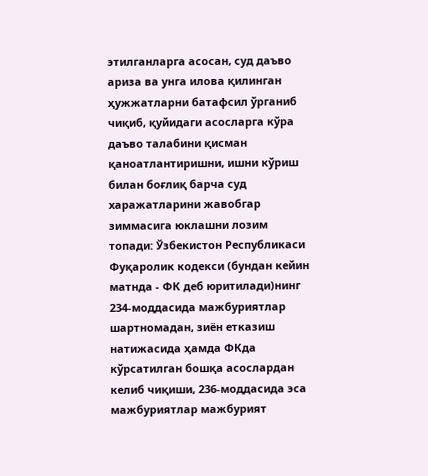этилганларга асосан, суд даъво ариза ва унга илова қилинган ҳужжатларни батафсил ўрганиб чиқиб, қуйидаги асосларга кўра даъво талабини қисман қаноатлантиришни, ишни кўриш билан боғлиқ барча суд харажатларини жавобгар зиммасига юклашни лозим топади: Ўзбекистон Республикаси Фуқаролик кодекси (бундан кейин матнда - ФК деб юритилади)нинг 234-моддасида мажбуриятлар шартномадан, зиён етказиш натижасида ҳамда ФКда кўрсатилган бошқа асослардан келиб чиқиши, 236-моддасида эса мажбуриятлар мажбурият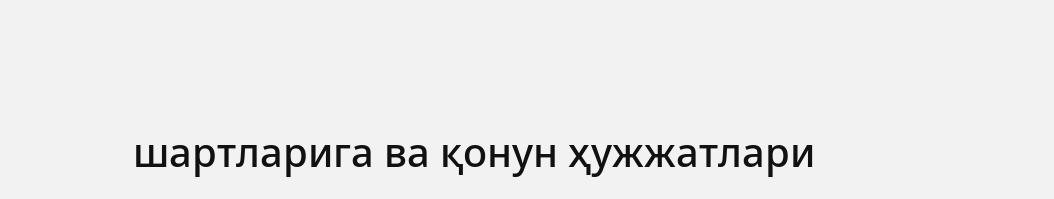шартларига ва қонун ҳужжатлари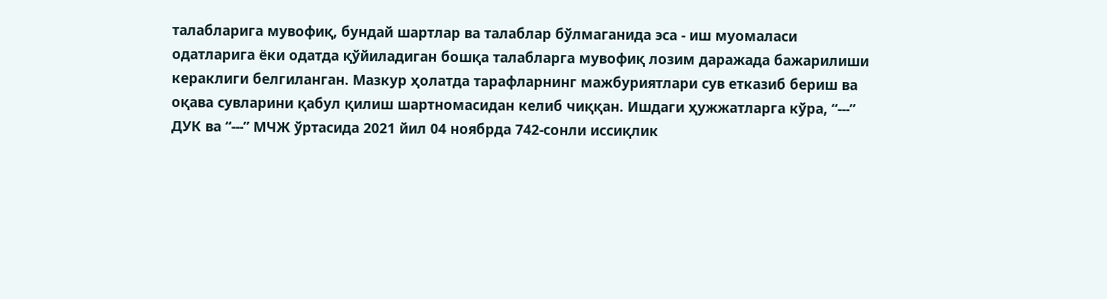талабларига мувофиқ, бундай шартлар ва талаблар бўлмаганида эса - иш муомаласи одатларига ёки одатда қўйиладиган бошқа талабларга мувофиқ лозим даражада бажарилиши кераклиги белгиланган. Мазкур ҳолатда тарафларнинг мажбуриятлари сув етказиб бериш ва оқава сувларини қабул қилиш шартномасидан келиб чиққан. Ишдаги ҳужжатларга кўра, “---” ДУК ва “---” МЧЖ ўртасида 2021 йил 04 ноябрда 742-сонли иссиқлик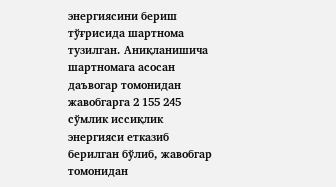энергиясини бериш тўғрисида шартнома тузилган. Аниқланишича шартномага асосан даъвогар томонидан жавобгарга 2 155 245 сўмлик иссиқлик энергияси етказиб берилган бўлиб, жавобгар томонидан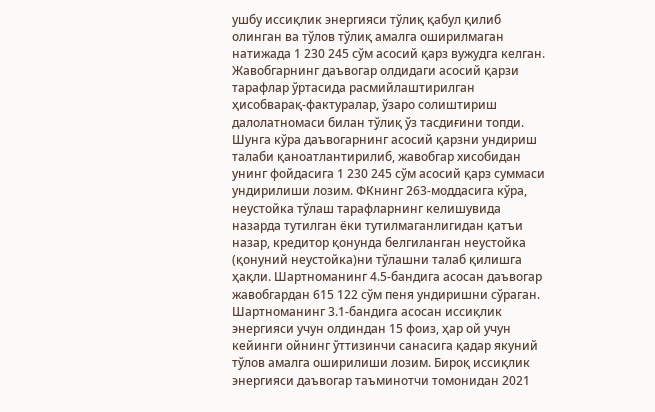ушбу иссиқлик энергияси тўлиқ қабул қилиб олинган ва тўлов тўлиқ амалга оширилмаган натижада 1 230 245 сўм асосий қарз вужудга келган. Жавобгарнинг даъвогар олдидаги асосий қарзи тарафлар ўртасида расмийлаштирилган ҳисобварақ-фактуралар, ўзаро солиштириш далолатномаси билан тўлиқ ўз тасдиғини топди. Шунга кўра даъвогарнинг асосий қарзни ундириш талаби қаноатлантирилиб, жавобгар хисобидан унинг фойдасига 1 230 245 сўм асосий қарз суммаси ундирилиши лозим. ФКнинг 263-моддасига кўра, неустойка тўлаш тарафларнинг келишувида назарда тутилган ёки тутилмаганлигидан қатъи назар, кредитор қонунда белгиланган неустойка (қонуний неустойка)ни тўлашни талаб қилишга ҳақли. Шартноманинг 4.5-бандига асосан даъвогар жавобгардан 615 122 сўм пеня ундиришни сўраган. Шартноманинг 3.1-бандига асосан иссиқлик энергияси учун олдиндан 15 фоиз, ҳар ой учун кейинги ойнинг ўттизинчи санасига қадар якуний тўлов амалга оширилиши лозим. Бироқ иссиқлик энергияси даъвогар таъминотчи томонидан 2021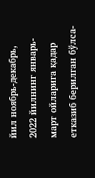йил ноябрь-декабрь, 2022 йилнинг январь-март ойларига қадар етказиб берилган бўлса-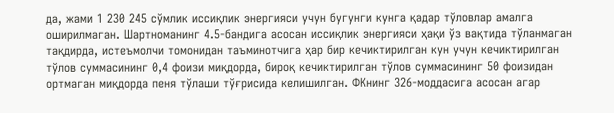да, жами 1 230 245 сўмлик иссиқлик энергияси учун бугунги кунга қадар тўловлар амалга оширилмаган. Шартноманинг 4.5-бандига асосан иссиқлик энергияси ҳақи ўз вақтида тўланмаган тақдирда, истеъмолчи томонидан таъминотчига ҳар бир кечиктирилган кун учун кечиктирилган тўлов суммасининг 0,4 фоизи миқдорда, бироқ кечиктирилган тўлов суммасининг 50 фоизидан ортмаган миқдорда пеня тўлаши тўғрисида келишилган. ФКнинг 326-моддасига асосан агар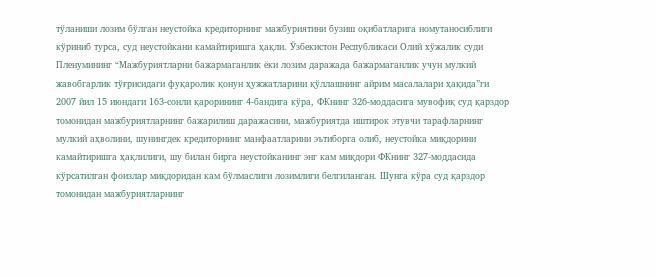тўланиши лозим бўлган неустойка кредиторнинг мажбуриятини бузиш оқибатларига номутаносиблиги кўриниб турса, суд неустойкани камайтиришга ҳақли. Ўзбекистон Республикаси Олий хўжалик суди Пленумининг “Мажбуриятларни бажармаганлик ёки лозим даражада бажармаганлик учун мулкий жавобгарлик тўғрисидаги фуқаролик қонун ҳужжатларини қўллашнинг айрим масалалари ҳақида”ги 2007 йил 15 июндаги 163-сонли қарорининг 4-бандига кўра, ФКнинг 326-моддасига мувофиқ суд қарздор томонидан мажбуриятларнинг бажарилиш даражасини, мажбуриятда иштирок этувчи тарафларнинг мулкий аҳволини, шунингдек кредиторнинг манфаатларини эътиборга олиб, неустойка миқдорини камайтиришга ҳақлилиги, шу билан бирга неустойканинг энг кам миқдори ФКнинг 327-моддасида кўрсатилган фоизлар миқдоридан кам бўлмаслиги лозимлиги белгиланган. Шунга кўра суд қарздор томонидан мажбуриятларнинг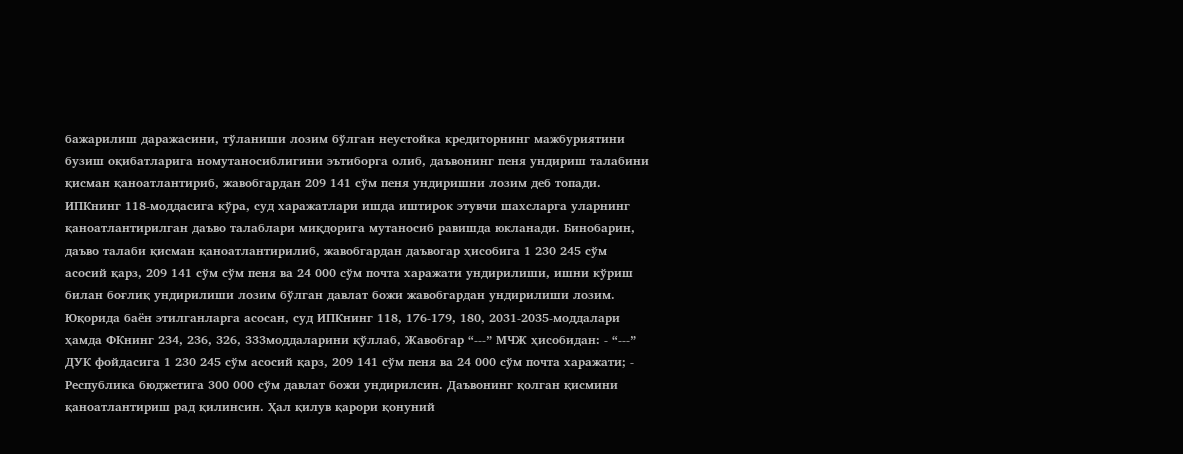бажарилиш даражасини, тўланиши лозим бўлган неустойка кредиторнинг мажбуриятини бузиш оқибатларига номутаносиблигини эътиборга олиб, даъвонинг пеня ундириш талабини қисман қаноатлантириб, жавобгардан 209 141 сўм пеня ундиришни лозим деб топади. ИПКнинг 118-моддасига кўра, суд харажатлари ишда иштирок этувчи шахсларга уларнинг қаноатлантирилган даъво талаблари миқдорига мутаносиб равишда юкланади. Бинобарин, даъво талаби қисман қаноатлантирилиб, жавобгардан даъвогар ҳисобига 1 230 245 сўм асосий қарз, 209 141 сўм сўм пеня ва 24 000 сўм почта харажати ундирилиши, ишни кўриш билан боғлиқ ундирилиши лозим бўлган давлат божи жавобгардан ундирилиши лозим. Юқорида баён этилганларга асосан, суд ИПКнинг 118, 176-179, 180, 2031-2035-моддалари ҳамда ФКнинг 234, 236, 326, 333моддаларини қўллаб, Жавобгар “---” МЧЖ ҳисобидан: - “---” ДУК фойдасига 1 230 245 сўм асосий қарз, 209 141 сўм пеня ва 24 000 сўм почта харажати; - Республика бюджетига 300 000 сўм давлат божи ундирилсин. Даъвонинг қолган қисмини қаноатлантириш рад қилинсин. Ҳал қилув қарори қонуний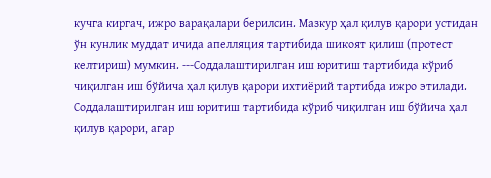кучга киргач, ижро варақалари берилсин. Мазкур ҳал қилув қарори устидан ўн кунлик муддат ичида апелляция тартибида шикоят қилиш (протест келтириш) мумкин. ---Соддалаштирилган иш юритиш тартибида кўриб чиқилган иш бўйича ҳал қилув қарори ихтиёрий тартибда ижро этилади. Соддалаштирилган иш юритиш тартибида кўриб чиқилган иш бўйича ҳал қилув қарори, агар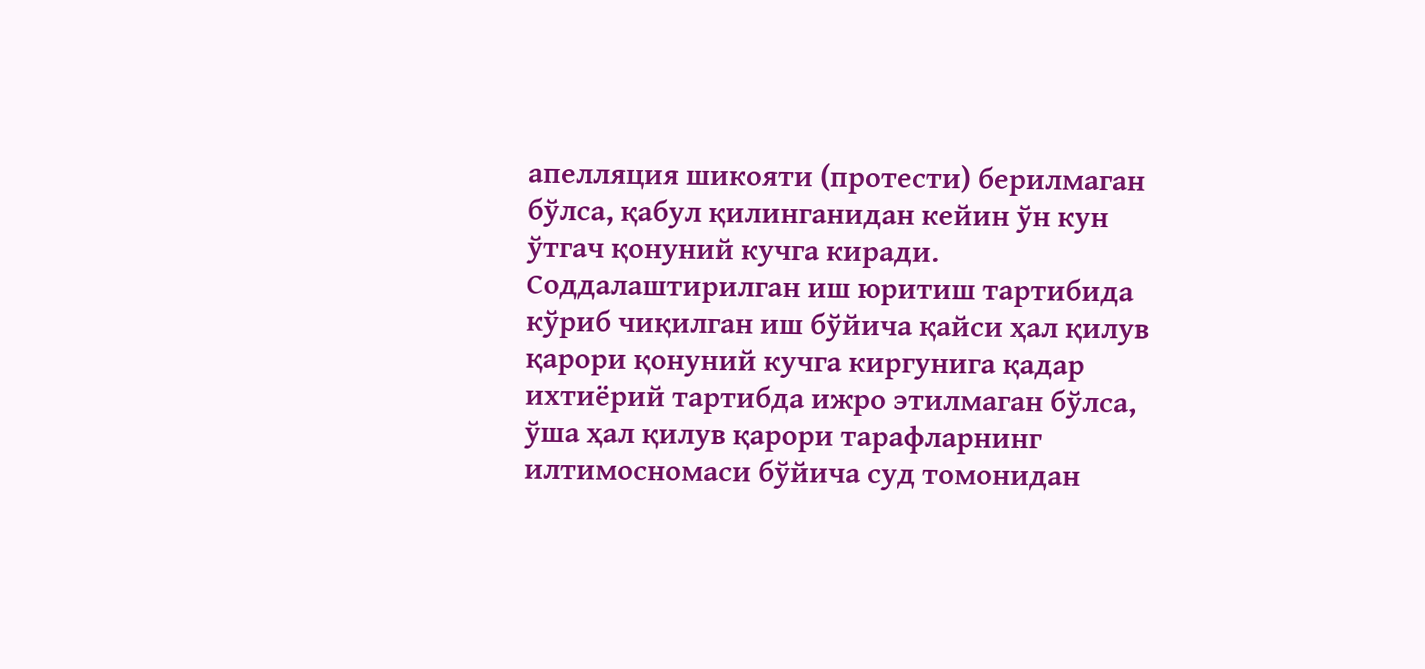апелляция шикояти (протести) берилмаган бўлса, қабул қилинганидан кейин ўн кун ўтгач қонуний кучга киради. Соддалаштирилган иш юритиш тартибида кўриб чиқилган иш бўйича қайси ҳал қилув қарори қонуний кучга киргунига қадар ихтиёрий тартибда ижро этилмаган бўлса, ўша ҳал қилув қарори тарафларнинг илтимосномаси бўйича суд томонидан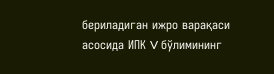бериладиган ижро варақаси асосида ИПК V бўлимининг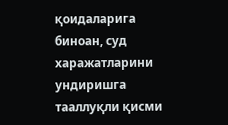қоидаларига биноан, суд харажатларини ундиришга тааллуқли қисми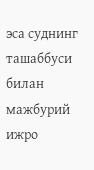эса суднинг ташаббуси билан мажбурий ижро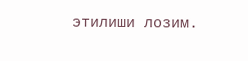этилиши лозим.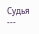Судья ---